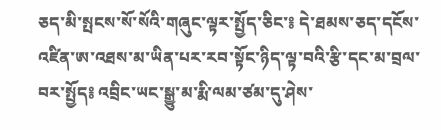ཅད་མི་སྤངས་སོ་སོའི་གཞུང་ལྟར་སྤྱོད་ཅིང་༔ དེ་ཐམས་ཅད་དངོས་འཛིན་ཨ་འཐས་མ་ཡིན་པར་རབ་སྟོང་ཉིད་ལྟ་བའི་རྩི་དང་མ་བྲལ་བར་སྤྱོད༔ འབྲིང་ཡང་སྒྱུ་མ་རྨི་ལམ་ཙམ་དུ་ཤེས་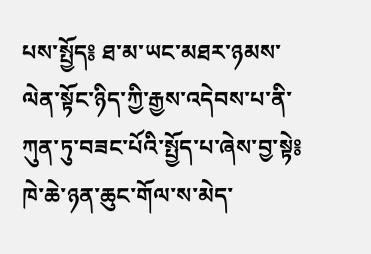པས་སྤྱོད༔ ཐ་མ་ཡང་མཐར་ཉམས་ལེན་སྟོང་ཉིད་ཀྱི་རྒྱས་འདེབས་པ་ནི་ཀུན་ཏུ་བཟང་པོའི་སྤྱོད་པ་ཞེས་བྱ་སྟེ༔ ཁེ་ཆེ་ཉན་ཆུང་གོལ་ས་མེད་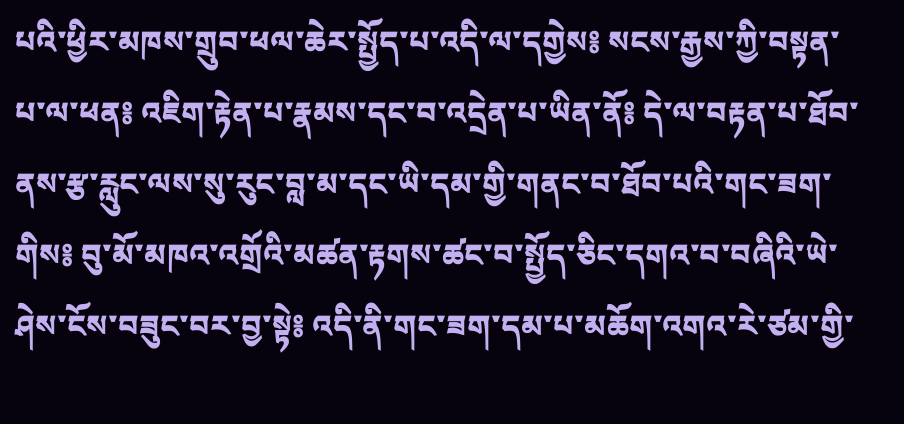པའི་ཕྱིར་མཁས་གྲུབ་ཕལ་ཆེར་སྤྱོད་པ་འདི་ལ་དགྱེས༔ སངས་རྒྱས་ཀྱི་བསྟན་པ་ལ་ཕན༔ འཇིག་རྟེན་པ་རྣམས་དང་བ་འདྲེན་པ་ཡིན་ནོ༔ དེ་ལ་བརྟན་པ་ཐོབ་ནས་རྩ་རླུང་ལས་སུ་རུང་བླ་མ་དང་ཡི་དམ་གྱི་གནང་བ་ཐོབ་པའི་གང་ཟག་གིས༔ བུ་མོ་མཁའ་འགྲོའི་མཚན་རྟགས་ཚང་བ་སྤྱོད་ཅིང་དགའ་བ་བཞིའི་ཡེ་ཤེས་ངོས་བཟུང་བར་བྱ་སྟེ༔ འདི་ནི་གང་ཟག་དམ་པ་མཆོག་འགའ་རེ་ཙམ་གྱི་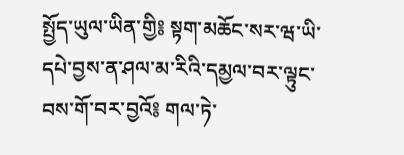སྤྱོད་ཡུལ་ཡིན་གྱི༔ སྟག་མཆོང་སར་ཝ་ཡི་དཔེ་བྱས་ན་ཤལ་མ་རིའི་དམྱལ་བར་ལྟུང་བས་གོ་བར་བྱའོ༔ གལ་ཏེ་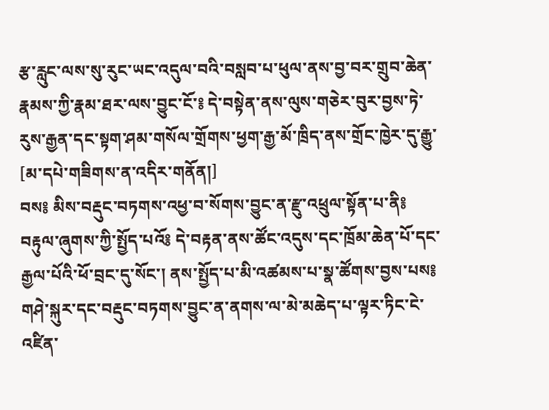རྩ་རླུང་ལས་སུ་རུང་ཡང་འདུལ་བའི་བསླབ་པ་ཕུལ་ནས་བྱ་བར་གྲུབ་ཆེན་རྣམས་ཀྱི་རྣམ་ཐར་ལས་བྱུང་ངོ་༔ དེ་བསྟེན་ནས་ལུས་གཅེར་བུར་བྱས་ཏེ་རུས་རྒྱན་དང་སྟག་ཤམ་གསོལ་གྲོགས་ཕྱག་རྒྱ་མོ་ཁྲིད་ནས་གྲོང་ཁྱེར་དུ་རྒྱུ་
[མ་དཔེ་གཟིགས་ན་འདིར་གནོན།]
བས༔ མིས་བརྡུང་བཏགས་འཕྱ་བ་སོགས་བྱུང་ན་རྫུ་འཕྲུལ་སྟོན་པ་ནི༔ བརྟུལ་ཞུགས་ཀྱི་སྤྱོད་པའོ༔ དེ་བརྟན་ནས་ཚོང་འདུས་དང་ཁྲོམ་ཆེན་པོ་དང་རྒྱལ་པོའི་ཕོ་བྲང་དུ་སོང་། ནས་སྤྱོད་པ་མི་འཚམས་པ་སྣ་ཚོགས་བྱས་པས༔ གཤེ་སྐུར་དང་བརྡུང་བཏགས་བྱུང་ན་ནགས་ལ་མེ་མཆེད་པ་ལྟར་ཏིང་ངེ་འཛིན་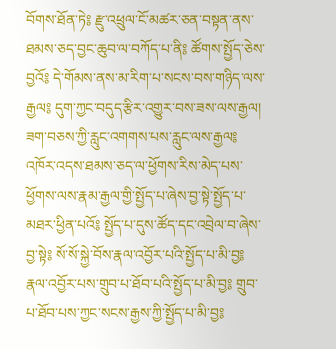བོགས་ཐོན་ཏེ༔ རྫུ་འཕྲུལ་ངོ་མཚར་ཅན་བསྟན་ནས་ཐམས་ཅད་བྱང་ཆུབ་ལ་བཀོད་པ་ནི༔ ཚོགས་སྤྱོད་ཅེས་བྱའོ༔ དེ་གོམས་ནས་མ་རིག་པ་སངས་བས་གཉིད་ལས་རྒྱལ༔ དུག་ཀྱང་བདུད་རྩིར་འགྱུར་བས་ཟས་ལས་རྒྱལ། ཟག་བཅས་ཀྱི་རླུང་འགགས་པས་རླུང་ལས་རྒྱལ༔ འཁོར་འདས་ཐམས་ཅད་ལ་ཕྱོགས་རིས་མེད་པས་ཕྱོགས་ལས་རྣམ་རྒྱལ་གྱི་སྤྱོད་པ་ཞེས་བྱ་སྟེ་སྤྱོད་པ་མཐར་ཕྱིན་པའོ༔ སྤྱོད་པ་དུས་ཚོད་དང་འབྲེལ་བ་ཞེས་བྱ་སྟེ༔ སོ་སོ་སྐྱེ་བོས་རྣལ་འབྱོར་པའི་སྤྱོད་པ་མི་བྱ༔ རྣལ་འབྱོར་པས་གྲུབ་པ་ཐོབ་པའི་སྤྱོད་པ་མི་བྱ༔ གྲུབ་པ་ཐོབ་པས་ཀྱང་སངས་རྒྱས་ཀྱི་སྤྱོད་པ་མི་བྱ༔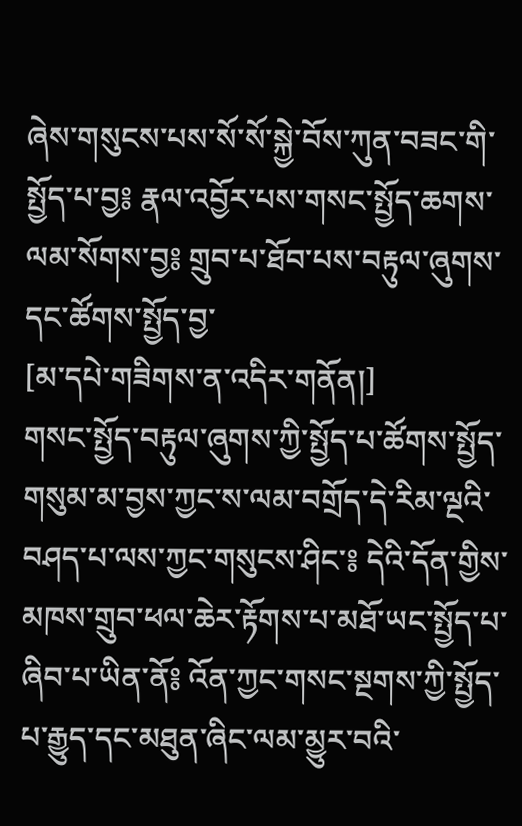ཞེས་གསུངས་པས་སོ་སོ་སྐྱེ་བོས་ཀུན་བཟང་གི་སྤྱོད་པ་བྱ༔ རྣལ་འབྱོར་པས་གསང་སྤྱོད་ཆགས་ལམ་སོགས་བྱ༔ གྲུབ་པ་ཐོབ་པས་བརྟུལ་ཞུགས་དང་ཚོགས་སྤྱོད་བྱ་
[མ་དཔེ་གཟིགས་ན་འདིར་གནོན།]
གསང་སྤྱོད་བརྟུལ་ཞུགས་ཀྱི་སྤྱོད་པ་ཚོགས་སྤྱོད་གསུམ་མ་བྱས་ཀྱང་ས་ལམ་བགྲོད་དེ་རིམ་ལྔའི་བཤད་པ་ལས་ཀྱང་གསུངས་ཤིང་༔ དེའི་དོན་གྱིས་མཁས་གྲུབ་ཕལ་ཆེར་རྟོགས་པ་མཐོ་ཡང་སྤྱོད་པ་ཞིབ་པ་ཡིན་ནོ༔ འོན་ཀྱང་གསང་སྔགས་ཀྱི་སྤྱོད་པ་རྒྱུད་དང་མཐུན་ཞིང་ལམ་མྱུར་བའི་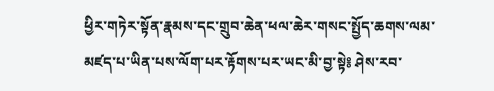ཕྱིར་གཏེར་སྟོན་རྣམས་དང་གྲུབ་ཆེན་ཕལ་ཆེར་གསང་སྤྱོད་ཆགས་ལམ་མཛད་པ་ཡིན་པས་ལོག་པར་རྟོགས་པར་ཡང་མི་བྱ་སྟེ༔ ཤེས་རབ་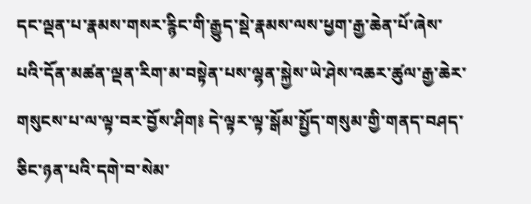དང་ལྡན་པ་རྣམས་གསར་རྙིང་གི་རྒྱུད་སྡེ་རྣམས་ལས་ཕྱག་རྒྱ་ཆེན་པོ་ཞེས་པའི་དོན་མཚན་ལྡན་རིག་མ་བསྟེན་པས་ལྷན་སྐྱེས་ཡེ་ཤེས་འཆར་ཚུལ་རྒྱ་ཆེར་གསུངས་པ་ལ་ལྟ་བར་བྱོས་ཤིག༔ དེ་ལྟར་ལྟ་སྒོམ་སྤྱོད་གསུམ་གྱི་གནད་བཤད་ཅིང་ཉན་པའི་དགེ་བ་སེམ་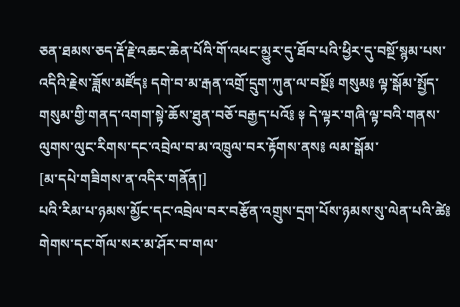ཅན་ཐམས་ཅད་རྡོ་རྗེ་འཆང་ཆེན་པོའི་གོ་འཕང་མྱུར་དུ་ཐོབ་པའི་ཕྱིར་དུ་བསྔོ་སྙམ་པས་འདིའི་རྗེས་ཟློས་མཛོད༔ དགེ་བ་མ་རྒན་འགྲོ་དྲུག་ཀུན་ལ་བསྔོ༔ གསུམ༔ ལྟ་སྒོམ་སྤྱོད་གསུམ་གྱི་གནད་འགག་སྟེ་ཆོས་ཐུན་བཅོ་བརྒྱད་པའོ༔ ༈ དེ་ལྟར་གཞི་ལྟ་བའི་གནས་ལུགས་ལུང་རིགས་དང་འབྲེལ་བ་མ་འཁྲུལ་བར་རྟོགས་ནས༔ ལམ་སྒོམ་
[མ་དཔེ་གཟིགས་ན་འདིར་གནོན།]
པའི་རིམ་པ་ཉམས་མྱོང་དང་འབྲེལ་བར་བརྩོན་འགྲུས་དྲག་པོས་ཉམས་སུ་ལེན་པའི་ཚེ༔ གེགས་དང་གོལ་སར་མ་ཤོར་བ་གལ་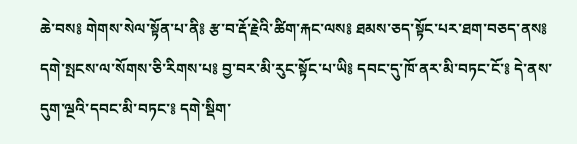ཆེ་བས༔ གེགས་སེལ་སྟོན་པ་ནི༔ རྩ་བ་རྡོ་རྗེའི་ཚིག་རྐང་ལས༔ ཐམས་ཅད་སྟོང་པར་ཐག་བཅད་ནས༔ དགེ་སྤངས་ལ་སོགས་ཅི་རིགས་པ༔ བྱ་བར་མི་རུང་སྟོང་པ་ཡི༔ དབང་དུ་ཁོ་ནར་མི་བཏང་ངོ་༔ དེ་ནས་དུག་ལྔའི་དབང་མི་བཏང་༔ དགེ་སྡིག་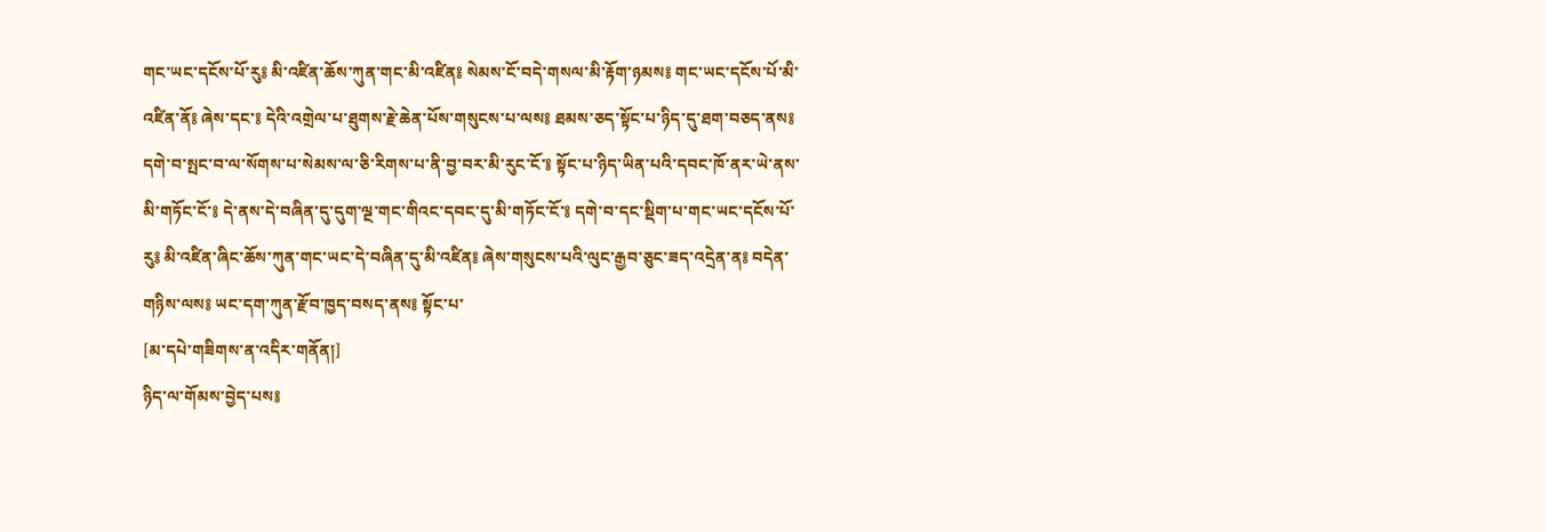གང་ཡང་དངོས་པོ་རུ༔ མི་འཛིན་ཆོས་ཀུན་གང་མི་འཛིན༔ སེམས་ངོ་བདེ་གསལ་མི་རྟོག་ཉམས༔ གང་ཡང་དངོས་པོ་མི་འཛིན་ནོ༔ ཞེས་དང་༔ དེའི་འགྲེལ་པ་ཐུགས་རྗེ་ཆེན་པོས་གསུངས་པ་ལས༔ ཐམས་ཅད་སྟོང་པ་ཉིད་དུ་ཐག་བཅད་ནས༔ དགེ་བ་སྤང་བ་ལ་སོགས་པ་སེམས་ལ་ཅི་རིགས་པ་ནི་བྱ་བར་མི་རུང་ངོ་༔ སྟོང་པ་ཉིད་ཡིན་པའི་དབང་ཁོ་ནར་ཡེ་ནས་མི་གཏོང་ངོ་༔ དེ་ནས་དེ་བཞིན་དུ་དུག་ལྔ་གང་གིའང་དབང་དུ་མི་གཏོང་ངོ་༔ དགེ་བ་དང་སྡིག་པ་གང་ཡང་དངོས་པོ་རུ༔ མི་འཛིན་ཞིང་ཆོས་ཀུན་གང་ཡང་དེ་བཞིན་དུ་མི་འཛིན༔ ཞེས་གསུངས་པའི་ལུང་རྒྱབ་ཅུང་ཟད་འདྲེན་ན༔ བདེན་གཉིས་ལས༔ ཡང་དག་ཀུན་རྫོབ་ཁྱད་བསད་ནས༔ སྟོང་པ་
[མ་དཔེ་གཟིགས་ན་འདིར་གནོན།]
ཉིད་ལ་གོམས་བྱེད་པས༔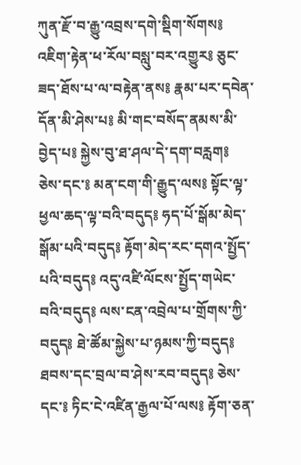ཀུན་རྫོ་བ་རྒྱུ་འབྲས་དགེ་སྡིག་སོགས༔ འཇིག་རྟེན་ཕ་རོལ་བསླུ་བར་འགྱུར༔ ཅུང་ཟད་ཐོས་པ་ལ་བརྟེན་ནས༔ རྣམ་པར་དབེན་དོན་མི་ཤེས་པ༔ མི་གང་བསོད་ནམས་མི་བྱེད་པ༔ སྐྱེས་བུ་ཐ་ཤལ་དེ་དག་བརླག༔ ཅེས་དང་༔ མན་ངག་གི་རྒྱུད་ལས༔ སྟོང་ལྟ་ཕྱལ་ཆད་ལྟ་བའི་བདུད༔ ཧད་པོ་སྒོམ་མེད་སྒོམ་པའི་བདུད༔ རྟོག་མེད་རང་དགའ་སྤྱོད་པའི་བདུད༔ འདུ་འཛི་ལོངས་སྤྱོད་གཡེང་བའི་བདུད༔ ལས་ངན་འབྲེལ་པ་གྲོགས་ཀྱི་བདུད༔ ཐེ་ཚོམ་སྐྱེས་པ་ཉམས་ཀྱི་བདུད༔ ཐབས་དང་བྲལ་བ་ཤེས་རབ་བདུད༔ ཅེས་དང་༔ ཏིང་ངེ་འཛིན་རྒྱལ་པོ་ལས༔ རྟོག་ཅན་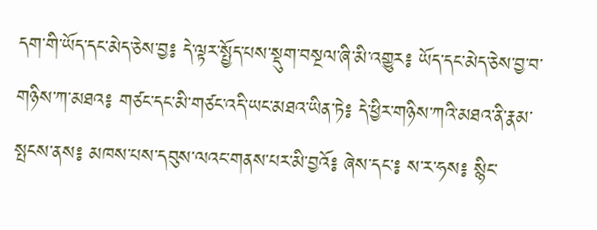དག་གི་ཡོད་དང་མེད་ཅེས་བྱ༔ དེ་ལྟར་སྤྱོད་པས་སྡུག་བསྔལ་ཞི་མི་འགྱུར༔ ཡོད་དང་མེད་ཅེས་བྱ་བ་གཉིས་ཀ་མཐའ༔ གཙང་དང་མི་གཙང་འདི་ཡང་མཐའ་ཡིན་ཏེ༔ དེ་ཕྱིར་གཉིས་ཀའི་མཐའ་ནི་རྣམ་སྤངས་ནས༔ མཁས་པས་དབུས་ལའང་གནས་པར་མི་བྱའོ༔ ཞེས་དང་༔ ས་ར་ཧས༔ སྙིང་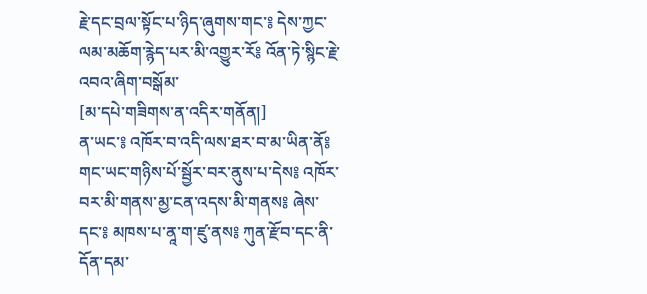རྗེ་དང་བྲལ་སྟོང་པ་ཉིད་ཞུགས་གང་༔ དེས་ཀྱང་ལམ་མཆོག་རྙེད་པར་མི་འགྱུར་རོ༔ འོན་ཏེ་སྙིང་རྗེ་འབའ་ཞིག་བསྒོམ་
[མ་དཔེ་གཟིགས་ན་འདིར་གནོན།]
ན་ཡང་༔ འཁོར་བ་འདི་ལས་ཐར་བ་མ་ཡིན་ནོ༔ གང་ཡང་གཉིས་པོ་སྦྱོར་བར་ནུས་པ་དེས༔ འཁོར་བར་མི་གནས་མྱ་ངན་འདས་མི་གནས༔ ཞེས་དང་༔ མཁས་པ་ནཱ་ག་ཛུ་ནས༔ ཀུན་རྫོབ་དང་ནི་དོན་དམ་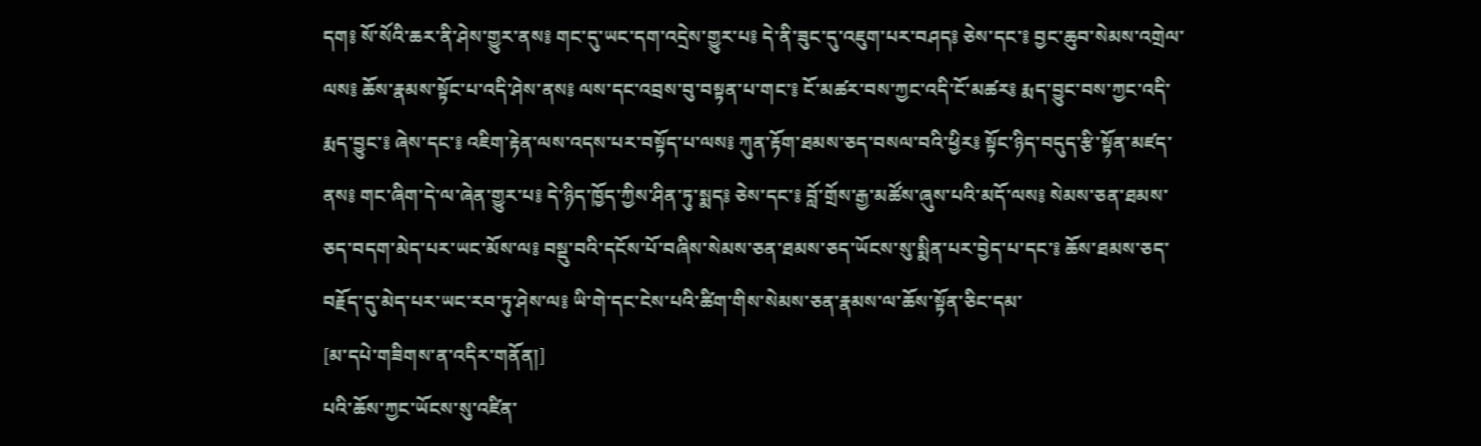དག༔ སོ་སོའི་ཆར་ནི་ཤེས་གྱུར་ནས༔ གང་དུ་ཡང་དག་འདྲེས་གྱུར་པ༔ དེ་ནི་ཟུང་དུ་འཇུག་པར་བཤད༔ ཅེས་དང་༔ བྱང་ཆུབ་སེམས་འགྲེལ་ལས༔ ཆོས་རྣམས་སྟོང་པ་འདི་ཤེས་ནས༔ ལས་དང་འབྲས་བུ་བསྟན་པ་གང་༔ ངོ་མཚར་བས་ཀྱང་འདི་ངོ་མཚར༔ རྨད་བྱུང་བས་ཀྱང་འདི་རྨད་བྱུང་༔ ཞེས་དང་༔ འཇིག་རྟེན་ལས་འདས་པར་བསྟོད་པ་ལས༔ ཀུན་རྟོག་ཐམས་ཅད་བསལ་བའི་ཕྱིར༔ སྟོང་ཉིད་བདུད་རྩི་སྟོན་མཛད་ནས༔ གང་ཞིག་དེ་ལ་ཞེན་གྱུར་པ༔ དེ་ཉིད་ཁྱོད་ཀྱིས་ཤིན་ཏུ་སྨད༔ ཅེས་དང་༔ བློ་གྲོས་རྒྱ་མཚོས་ཞུས་པའི་མདོ་ལས༔ སེམས་ཅན་ཐམས་ཅད་བདག་མེད་པར་ཡང་མོས་ལ༔ བསྡུ་བའི་དངོས་པོ་བཞིས་སེམས་ཅན་ཐམས་ཅད་ཡོངས་སུ་སྨིན་པར་བྱེད་པ་དང་༔ ཆོས་ཐམས་ཅད་བརྗོད་དུ་མེད་པར་ཡང་རབ་ཏུ་ཤེས་ལ༔ ཡི་གེ་དང་ངེས་པའི་ཚིག་གིས་སེམས་ཅན་རྣམས་ལ་ཆོས་སྟོན་ཅིང་དམ་
[མ་དཔེ་གཟིགས་ན་འདིར་གནོན།]
པའི་ཆོས་ཀྱང་ཡོངས་སུ་འཛིན་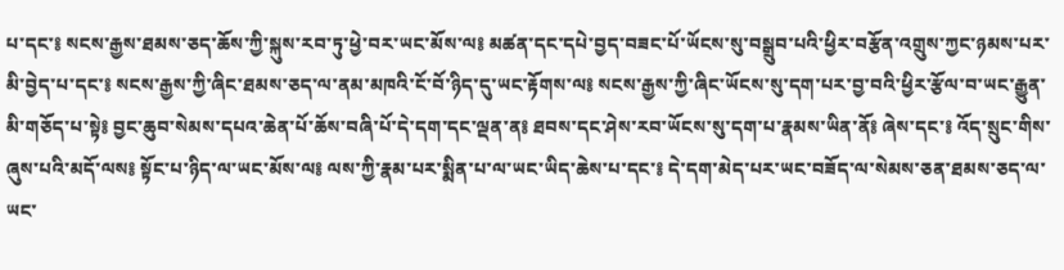པ་དང་༔ སངས་རྒྱས་ཐམས་ཅད་ཆོས་ཀྱི་སྐུས་རབ་ཏུ་ཕྱེ་བར་ཡང་མོས་ལ༔ མཚན་དང་དཔེ་བྱད་བཟང་པོ་ཡོངས་སུ་བསྒྲུབ་པའི་ཕྱིར་བརྩོན་འགྲུས་ཀྱང་ཉམས་པར་མི་བྱེད་པ་དང་༔ སངས་རྒྱས་ཀྱི་ཞིང་ཐམས་ཅད་ལ་ནམ་མཁའི་ངོ་བོ་ཉིད་དུ་ཡང་རྟོགས་ལ༔ སངས་རྒྱས་ཀྱི་ཞིང་ཡོངས་སུ་དག་པར་བྱ་བའི་ཕྱིར་རྩོལ་བ་ཡང་རྒྱུན་མི་གཅོད་པ་སྟེ༔ བྱང་ཆུབ་སེམས་དཔའ་ཆེན་པོ་ཆོས་བཞི་པོ་དེ་དག་དང་ལྡན་ན༔ ཐབས་དང་ཤེས་རབ་ཡོངས་སུ་དག་པ་རྣམས་ཡིན་ནོ༔ ཞེས་དང་༔ འོད་སྲུང་གིས་ཞུས་པའི་མདོ་ལས༔ སྟོང་པ་ཉིད་ལ་ཡང་མོས་ལ༔ ལས་ཀྱི་རྣམ་པར་སྨིན་པ་ལ་ཡང་ཡིད་ཆེས་པ་དང་༔ དེ་དག་མེད་པར་ཡང་བཟོད་ལ་སེམས་ཅན་ཐམས་ཅད་ལ་ཡང་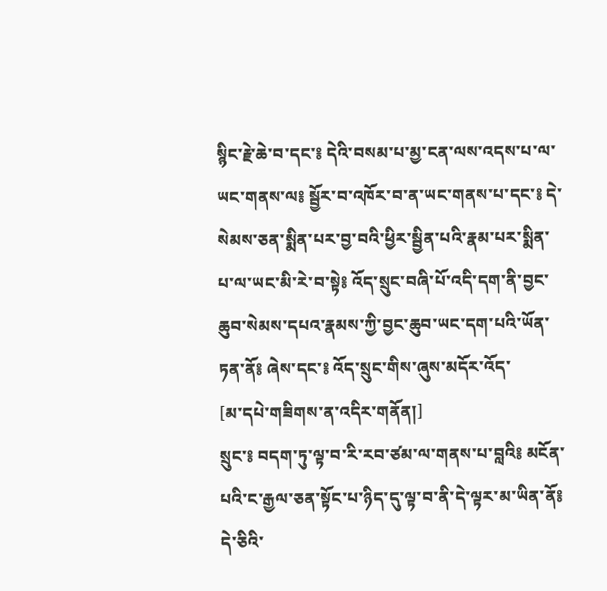སྙིང་རྗེ་ཆེ་བ་དང་༔ དེའི་བསམ་པ་མྱ་ངན་ལས་འདས་པ་ལ་ཡང་གནས་ལ༔ སྦྱོར་བ་འཁོར་བ་ན་ཡང་གནས་པ་དང་༔ དེ་སེམས་ཅན་སྨིན་པར་བྱ་བའི་ཕྱིར་སྦྱིན་པའི་རྣམ་པར་སྨིན་པ་ལ་ཡང་མི་རེ་བ་སྟེ༔ འོད་སྲུང་བཞི་པོ་འདི་དག་ནི་བྱང་ཆུབ་སེམས་དཔའ་རྣམས་ཀྱི་བྱང་ཆུབ་ཡང་དག་པའི་ཡོན་ཏན་ནོ༔ ཞེས་དང་༔ འོད་སྲུང་གིས་ཞུས་མདོར་འོད་
[མ་དཔེ་གཟིགས་ན་འདིར་གནོན།]
སྲུང་༔ བདག་ཏུ་ལྟ་བ་རི་རབ་ཙམ་ལ་གནས་པ་བླའི༔ མངོན་པའི་ང་རྒྱལ་ཅན་སྟོང་པ་ཉིད་དུ་ལྟ་བ་ནི་དེ་ལྟར་མ་ཡིན་ནོ༔ དེ་ཅིའི་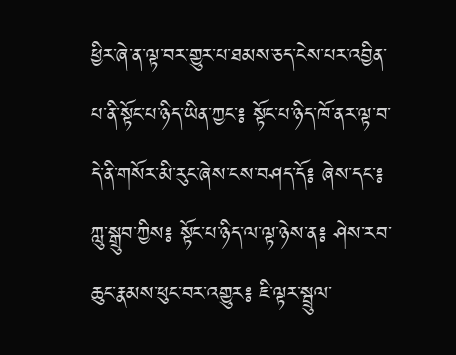ཕྱིར་ཞེ་ན་ལྟ་བར་གྱུར་པ་ཐམས་ཅད་ངེས་པར་འབྱིན་པ་ནི་སྟོང་པ་ཉིད་ཡིན་ཀྱང་༔ སྟོང་པ་ཉིད་ཁོ་ནར་ལྟ་བ་དེ་ནི་གསོར་མི་རུང་ཞེས་ངས་བཤད་དོ༔ ཞེས་དང་༔ ཀླུ་སྒྲུབ་ཀྱིས༔ སྟོང་པ་ཉིད་ལ་ལྟ་ཉེས་ན༔ ཤེས་རབ་ཆུང་རྣམས་ཕུང་བར་འགྱུར༔ ཇི་ལྟར་སྦྲུལ་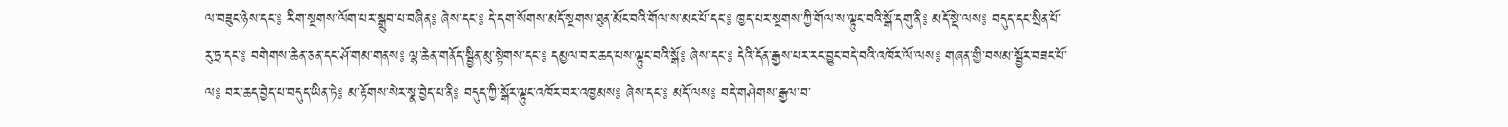ལ་བཟུང་ཉེས་དང་༔ རིག་སྔགས་ལོག་པར་སྒྲུབ་པ་བཞིན༔ ཞེས་དང་༔ དེ་དག་སོགས་མདོ་སྔགས་ཐུན་མོང་བའི་གོལ་ས་མང་པོ་དང་༔ ཁྱད་པར་སྔགས་ཀྱི་གོལ་ས་ལྟུང་བའི་སྒོ་དགུ་ནི༔ མདོ་སྡེ་ལས༔ བདུད་དང་སྲིན་པོ་རུ་ཏྲ་དང་༔ བགེགས་ཆེན་ཅན་དང་ཤོ་གམ་གནས༔ ལྷ་ཆེན་གནོད་སྦྱིན་མུ་སྟེགས་དང་༔ དམྱལ་བར་ཆད་པས་ལྟུང་བའི་སྒོ༔ ཞེས་དང་༔ དེའི་དོན་རྒྱས་པར་རང་བྱུང་བདེ་བའི་འཁོར་ལོ་ལས༔ གཞན་གྱི་བསམ་སྦྱོར་བཟང་པོ་ལ༔ བར་ཆད་བྱེད་པ་བདུད་ཡིན་ཏེ༔ མ་རྟོགས་སེར་སྣ་བྱེད་པ་ནི༔ བདུད་ཀྱི་སྒོར་ལྟུང་འཁོར་བར་འཁྱམས༔ ཞེས་དང་༔ མདོ་ལས༔ བདེ་གཤེགས་རྒྱལ་བ་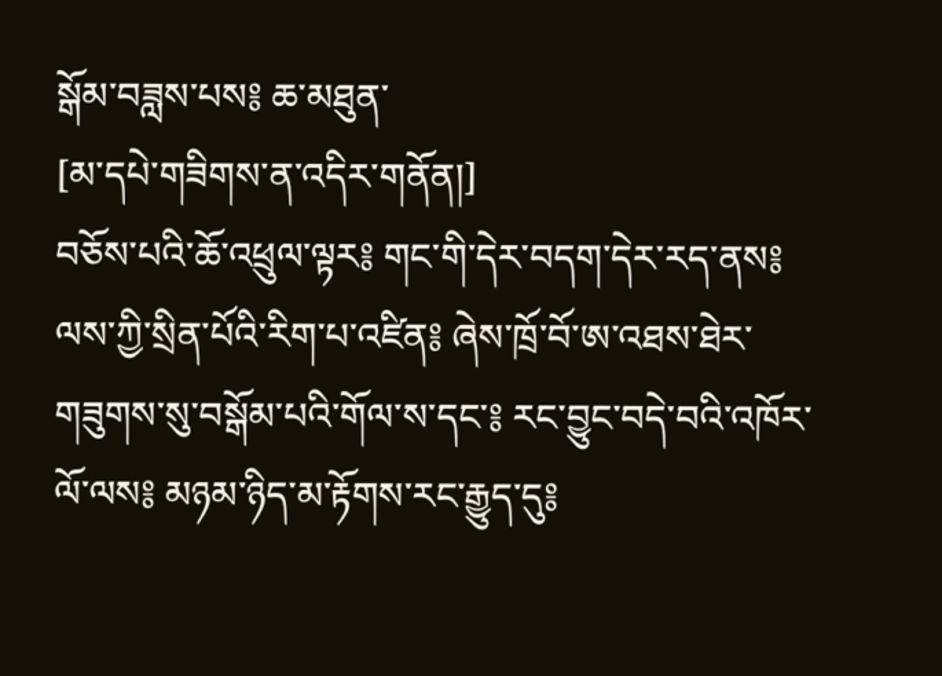སྒོམ་བཟླས་པས༔ ཆ་མཐུན་
[མ་དཔེ་གཟིགས་ན་འདིར་གནོན།]
བཅོས་པའི་ཆོ་འཕྲུལ་ལྟར༔ གང་གི་དེར་བདག་དེར་རད་ནས༔ ལས་ཀྱི་སྲིན་པོའི་རིག་པ་འཛིན༔ ཞེས་ཁྲོ་བོ་ཨ་འཐས་ཐེར་གཟུགས་སུ་བསྒོམ་པའི་གོལ་ས་དང་༔ རང་བྱུང་བདེ་བའི་འཁོར་ལོ་ལས༔ མཉམ་ཉིད་མ་རྟོགས་རང་རྒྱུད་དུ༔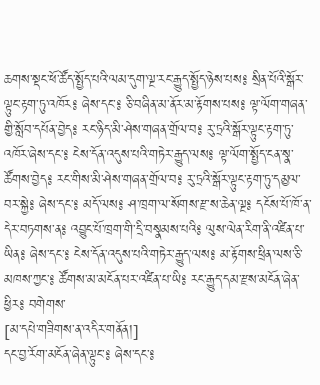ཆགས་སྡང་ཕོ་ཚོད་སྤྱོད་པའི་ལམ་དུག་ལྔ་རང་རྒྱུད་སྤྱོད་ཉེས་པས༔ སྲིན་པོའི་སྒོར་ལྟུང་རྟག་ཏུ་འཁོར༔ ཞེས་དང་༔ ཅི་བཞིན་མ་ནོར་མ་རྟོགས་པས༔ ལྟ་ལོག་གཞན་གྱི་སློབ་དཔོན་བྱེད༔ རང་ཉིད་མི་ཤེས་གཞན་གྲོལ་བ༔ རུ་ཏྲའི་སྒོར་ལྟུང་རྟག་ཏུ་འཁོར་ཞེས་དང་༔ ངེས་དོན་འདུས་པའི་གཏེར་རྒྱུད་ལས༔ ལྟ་ལོག་སྤྱོད་ངན་སྣ་ཚོགས་བྱེད༔ རང་གིས་མི་ཤེས་གཞན་གྲོལ་བ༔ རུ་ཏྲའི་སྒོར་ལྟུང་རྟག་ཏུ་དམྱལ་བར་སྐྱེ༔ ཞེས་དང་༔ མདོ་ལས༔ ཤ་ཁྲག་ལ་སོགས་རྫ་ས་ཆེན་ལྔ༔ དངོས་པོ་ཁོ་ན་དེར་བཏགས་ན༔ འབྱུང་པོ་ཁྲག་གི་དྲི་བསྣམས་པའི༔ ལུས་ལེན་རིག་ནི་འཛིན་པ་ཡིན༔ ཞེས་དང་༔ ངེས་དོན་འདུས་པའི་གཏེར་རྒྱུད་ལས༔ མ་རྟོགས་ཕྲིན་ལས་ཅི་མཁས་ཀྱང་༔ ཚོགས་མ་མངོན་པར་འཛིན་པ་ཡི༔ རང་རྒྱུད་དམ་རྫས་མངོན་ཞེན་ཕྱིར༔ བགེགས་
[མ་དཔེ་གཟིགས་ན་འདིར་གནོན།]
དང་བྱ་རོག་མངོན་ཞེན་ལྟུང་༔ ཞེས་དང་༔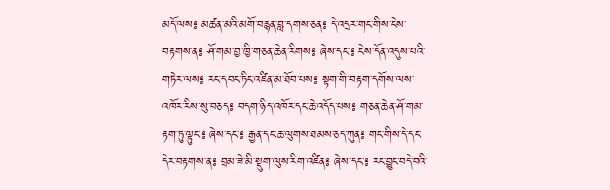མདོ་ལས༔ མཚན་མའི་མགོ་བརྙན་བླ་དགས་ཅན༔ དེ་འདྲར་གང་གིས་ངེས་བརྟགས་ན༔ ཤོ་གམ་བྱ་ཁྱི་གཅན་ཆེན་རིགས༔ ཞེས་དང་༔ ངེས་དོན་འདུས་པའི་གཏེར་ལས༔ རང་དབང་ཏིང་འཛིན་མ་ཐོབ་པས༔ སྟག་གི་བརྟག་དགོས་ལས་འཁོར་རིས་སུ་བཅད༔ བདག་ཉིད་འཁོར་དང་ཆེ་འདོད་པས༔ གཅན་ཆེན་ཤོ་གམ་རྟག་ཏུ་ལྟུང་༔ ཞེས་དང་༔ རྒྱན་དང་ཆ་ལུགས་ཐམས་ཅད་ཀུན༔ གང་གིས་དེ་དང་དེར་བརྟགས་ན༔ བྲམ་ཟེ་མི་སྡུག་ལུས་རིག་འཛིན༔ ཞེས་དང་༔ རང་བྱུང་བདེ་བའི་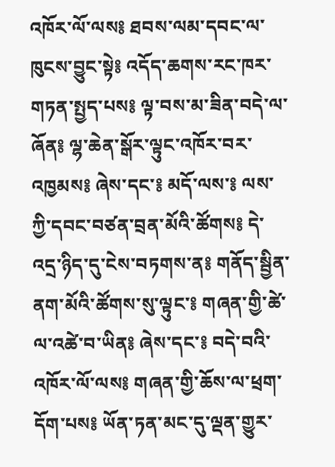འཁོར་ལོ་ལས༔ ཐབས་ལམ་དབང་ལ་ཁུངས་བྱུང་སྟེ༔ འདོད་ཆགས་རང་ཁར་གཏན་སྤྱད་པས༔ ལྟ་བས་མ་ཟིན་བདེ་ལ་ཞོན༔ ལྷ་ཆེན་སྒོར་ལྟུང་འཁོར་བར་འཁྱམས༔ ཞེས་དང་༔ མདོ་ལས་༔ ལས་ཀྱི་དབང་བཙན་བྲན་མོའི་ཚོགས༔ དེ་འདྲ་ཉིད་དུ་ངེས་བཏགས་ན༔ གནོད་སྦྱིན་ནག་མོའི་ཚོགས་སུ་ལྟུང་༔ གཞན་གྱི་ཚེ་ལ་འཚེ་བ་ཡིན༔ ཞེས་དང་༔ བདེ་བའི་འཁོར་ལོ་ལས༔ གཞན་གྱི་ཆོས་ལ་ཕྲག་དོག་པས༔ ཡོན་ཏན་མང་དུ་ལྡན་གྱུར་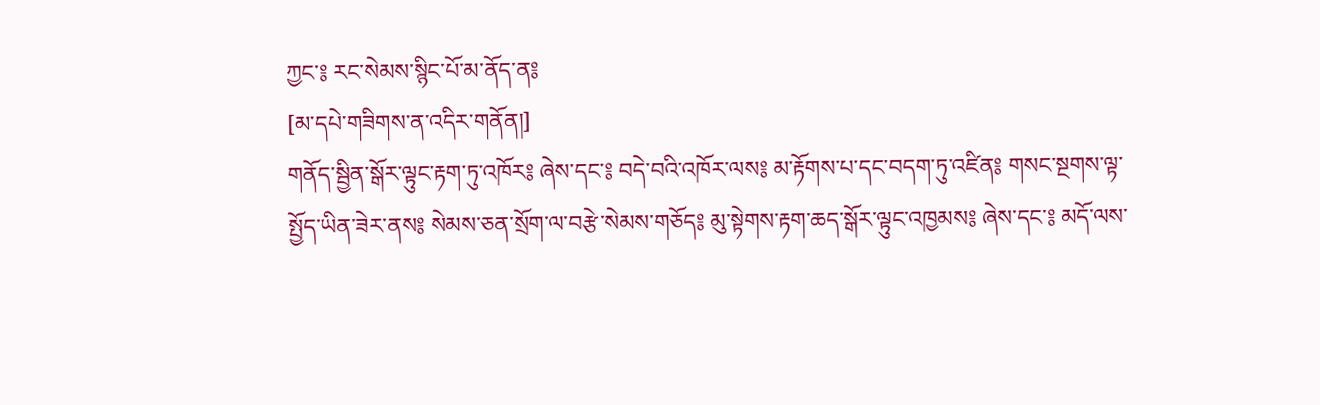ཀྱང་༔ རང་སེམས་སྙིང་པོ་མ་ནོད་ན༔
[མ་དཔེ་གཟིགས་ན་འདིར་གནོན།]
གནོད་སྦྱིན་སྒོར་ལྟུང་རྟག་ཏུ་འཁོར༔ ཞེས་དང་༔ བདེ་བའི་འཁོར་ལས༔ མ་རྟོགས་པ་དང་བདག་ཏུ་འཛིན༔ གསང་སྔགས་ལྟ་སྤྱོད་ཡིན་ཟེར་ནས༔ སེམས་ཅན་སྲོག་ལ་བརྩེ་སེམས་གཅོད༔ མུ་སྟེགས་རྟག་ཆད་སྒོར་ལྟུང་འཁྱམས༔ ཞེས་དང་༔ མདོ་ལས་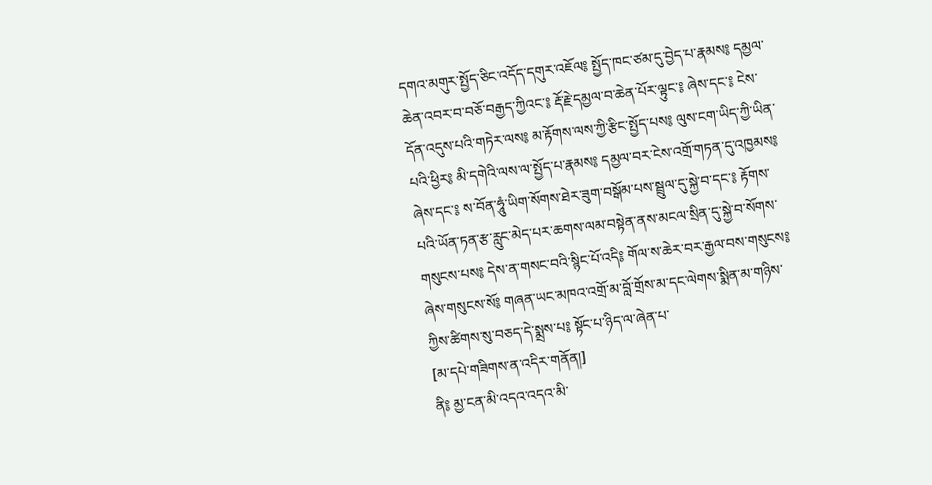དགའ་མགུར་སྤྱོད་ཅིང་འདོད་དགུར་འཇོལ༔ སྤྱོད་ཁང་ཙམ་དུ་བྱེད་པ་རྣམས༔ དམྱལ་ཆེན་འབར་བ་བཅོ་བརྒྱད་ཀྱིའང་༔ རྡོ་རྗེ་དམྱལ་བ་ཆེན་པོར་ལྟུང་༔ ཞེས་དང་༔ ངེས་དོན་འདུས་པའི་གཏེར་ལས༔ མ་རྟོགས་ལས་ཀྱི་རྩིང་སྤྱོད་པས༔ ལུས་ངག་ཡིད་ཀྱི་ཡིན་པའི་ཕྱིར༔ མི་དགེའི་ལས་ལ་སྤྱོད་པ་རྣམས༔ དམྱལ་བར་ངེས་འགྲོ་གཏན་དུ་འཁྱམས༔ ཞེས་དང་༔ ས་བོན་ཧཱུཾ་ཡིག་སོགས་ཐེར་ཟུག་བསྒོམ་པས་སྦྲུལ་དུ་སྐྱེ་བ་དང་༔ རྟོགས་པའི་ཡོན་ཏན་རྩ་རླུང་མེད་པར་ཆགས་ལམ་བསྟེན་ནས་མངལ་སྲིན་དུ་སྐྱེ་བ་སོགས་གསུངས་པས༔ དེས་ན་གསང་བའི་སྙིང་པོ་འདི༔ གོལ་ས་ཆེར་བར་རྒྱལ་བས་གསུངས༔ ཞེས་གསུངས་སོ༔ གཞན་ཡང་མཁའ་འགྲོ་མ་བློ་གྲོས་མ་དང་ལེགས་སྨིན་མ་གཉིས་ཀྱིས་ཚིགས་སུ་བཅད་དེ་སྨྲས་པ༔ སྟོང་པ་ཉིད་ལ་ཞེན་པ་
[མ་དཔེ་གཟིགས་ན་འདིར་གནོན།]
ནི༔ མྱ་ངན་མི་འདའ་འདའ་མི་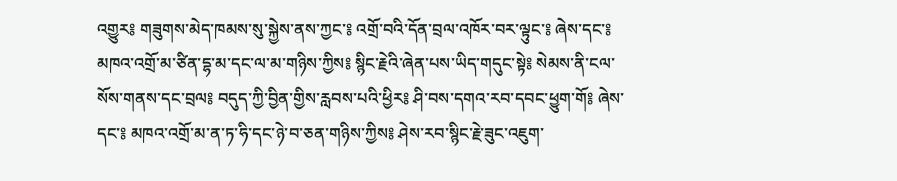འགྱུར༔ གཟུགས་མེད་ཁམས་སུ་སྐྱེས་ནས་ཀྱང་༔ འགྲོ་བའི་དོན་བྲལ་འཁོར་བར་ལྟུང་༔ ཞེས་དང་༔ མཁའ་འགྲོ་མ་ཙིན་དྷ་མ་དང་ལ་མ་གཉིས་ཀྱིས༔ སྙིང་རྗེའི་ཞེན་པས་ཡིད་གདུང་སྟེ༔ སེམས་ནི་ངལ་སོས་གནས་དང་བྲལ༔ བདུད་ཀྱི་བྱིན་གྱིས་རླབས་པའི་ཕྱིར༔ ཤི་བས་དགའ་རབ་དབང་ཕྱུག་གོ༔ ཞེས་དང་༔ མཁའ་འགྲོ་མ་ན་ཏ་ཧི་དང་ཉེ་བ་ཅན་གཉིས་ཀྱིས༔ ཤེས་རབ་སྙིང་རྗེ་ཟུང་འཇུག་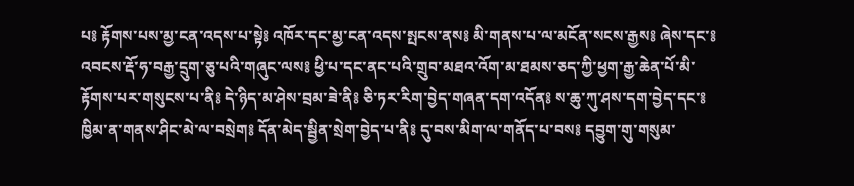པ༔ རྟོགས་པས་མྱ་ངན་འདས་པ་སྟེ༔ འཁོར་དང་མྱ་ངན་འདས་སྤངས་ནས༔ མི་གནས་པ་ལ་མངོན་སངས་རྒྱས༔ ཞེས་དང་༔ འབངས་རྡོ་ཧ་བརྒྱ་དྲུག་ཅུ་པའི་གཞུང་ལས༔ ཕྱི་པ་དང་ནང་པའི་གྲུབ་མཐའ་འོག་མ་ཐམས་ཅད་ཀྱི་ཕྱག་རྒྱ་ཆེན་པོ་མི་རྟོགས་པར་གསུངས་པ་ནི༔ དེ་ཉིད་མ་ཤེས་བྲམ་ཟེ་ནི༔ ཅི་ཏར་རིག་བྱེད་གཞན་དག་འདོན༔ ས་ཆུ་ཀུ་ཤས་དག་བྱེད་དང་༔ ཁྱིམ་ན་གནས་ཤིང་མེ་ལ་བསྲེག༔ དོན་མེད་སྦྱིན་སྲེག་བྱེད་པ་ནི༔ དུ་བས་མིག་ལ་གནོད་པ་བས༔ དབྱུག་གུ་གསུམ་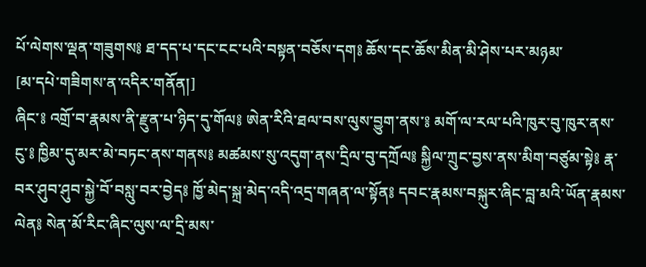པོ་ལེགས་ལྡན་གཟུགས༔ ཐ་དད་པ་དང་ངང་པའི་བསྟན་བཅོས་དག༔ ཆོས་དང་ཆོས་མིན་མི་ཤེས་པར་མཉམ་
[མ་དཔེ་གཟིགས་ན་འདིར་གནོན།]
ཞིང་༔ འགྲོ་བ་རྣམས་ནི་རྫུན་པ་ཉིད་དུ་གོལ༔ ཨེན་རིའི་ཐལ་བས་ལུས་བྱུག་ནས་༔ མགོ་ལ་རལ་པའི་ཁུར་བུ་ཁུར་ནས་ངུ་༔ ཁྱིམ་དུ་མར་མེ་བཏང་ནས་གནས༔ མཚམས་སུ་འདུག་ནས་དྲིལ་བུ་དཀྲོལ༔ སྐྱིལ་ཀྲུང་བྱས་ནས་མིག་བཙུམ་སྟེ༔ རྣ་བར་ཤུབ་ཤུབ་སྐྱེ་བོ་བསླུ་བར་བྱེད༔ ཁྱོ་མེད་སྐྲ་མེད་འདི་འདྲ་གཞན་ལ་སྟོན༔ དབང་རྣམས་བསྐུར་ཞིང་བླ་མའི་ཡོན་རྣམས་ལེན༔ སེན་མོ་རིང་ཞིང་ལུས་ལ་དྲི་མས་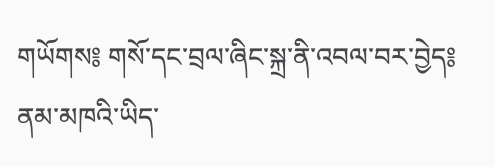གཡོགས༔ གསོ་དང་བྲལ་ཞིང་སྐྲ་ནི་འབལ་བར་བྱེད༔ ནམ་མཁའི་ཡིད་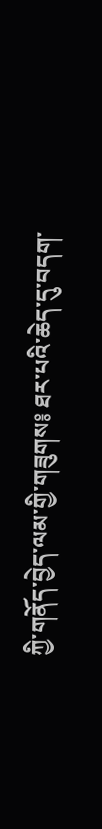ཀྱི་གནོད་བྱེད་ལམ་གྱི་གཟུགས༔ ཐར་པའི་ཆེད་དུ་བདག་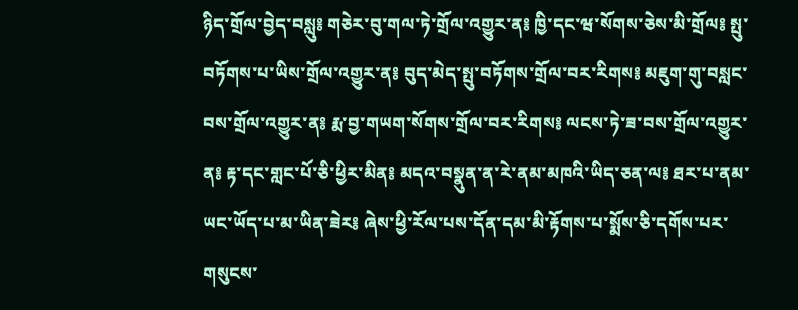ཉིད་གྲོལ་བྱེད་བསླུ༔ གཅེར་བུ་གལ་ཏེ་གྲོལ་འགྱུར་ན༔ ཁྱི་དང་ཝ་སོགས་ཅེས་མི་གྲོལ༔ སྤུ་བཏོགས་པ་ཡིས་གྲོལ་འགྱུར་ན༔ བུད་མེད་སྤུ་བཏོགས་གྲོལ་བར་རིགས༔ མཇུག་གུ་བསླང་བས་གྲོལ་འགྱུར་ན༔ རྨ་བྱ་གཡག་སོགས་གྲོལ་བར་རིགས༔ ལངས་ཏེ་ཟ་བས་གྲོལ་འགྱུར་ན༔ རྟ་དང་གླང་པོ་ཅི་ཕྱིར་མིན༔ མདའ་བསྣུན་ན་རེ་ནམ་མཁའི་ཡིད་ཅན་ལ༔ ཐར་པ་ནམ་ཡང་ཡོད་པ་མ་ཡིན་ཟེར༔ ཞེས་ཕྱི་རོལ་པས་དོན་དམ་མི་རྟོགས་པ་སྨོས་ཅི་དགོས་པར་གསུངས་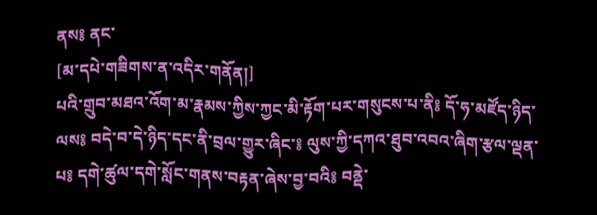ནས༔ ནང་
[མ་དཔེ་གཟིགས་ན་འདིར་གནོན།]
པའི་གྲུབ་མཐའ་འོག་མ་རྣམས་ཀྱིས་ཀྱང་མི་རྟོག་པར་གསུངས་པ་ནི༔ དོ་ཧ་མཛོད་ཉིད་ལས༔ བདེ་བ་དེ་ཉིད་དང་ནི་བྲལ་གྱུར་ཞིང་༔ ལུས་ཀྱི་དཀའ་ཐུབ་འབའ་ཞིག་རྩལ་ལྡན་པ༔ དགེ་ཚུལ་དགེ་སློང་གནས་བརྟན་ཞེས་བྱ་བའི༔ བནྡེ་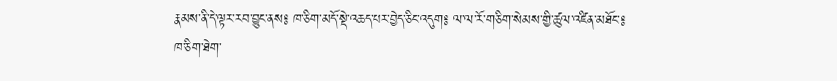རྣམས་ནི་དེ་ལྟར་རབ་བྱུང་ནས༔ ཁ་ཅིག་མདོ་སྡེ་འཆད་པར་བྱེད་ཅིང་འདུག༔ ལ་ལ་རོ་གཅིག་སེམས་གྱི་ཚུལ་འཛིན་མཐོང་༔ ཁ་ཅིག་ཐེག་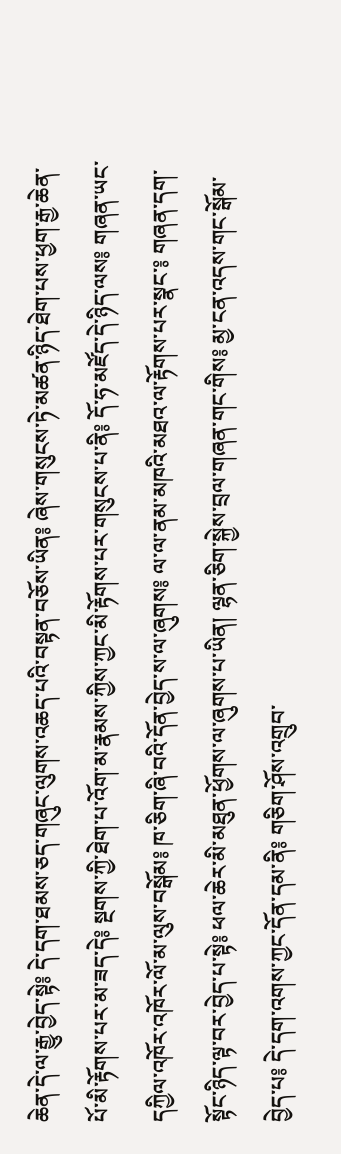ཆེན་དེ་ལ་རྒྱུ་བྱེད་སྟེ༔ དེ་དག་ཐམས་ཅད་གཞུང་ལུགས་འཆད་པའི་བསྟན་བཅོས་ཡིན༔ ཞེས་གསུངས་ཏེ་མཚན་ཉིད་ཐེག་པས་ཕྱག་རྒྱ་ཆེན་པོ་མི་རྟོགས་པར་མ་ཟད་དེ༔ སྔགས་ཀྱི་ཐེག་པ་འོག་མ་རྣམས་ཀྱིས་ཀྱང་མི་རྟོགས་པར་གསུངས་པ་ནི༔ དོ་ཧ་མཛོད་དེ་ཉིད་ལས༔ གཞན་ཡང་དཀྱིལ་འཁོར་འཁོར་ལོ་མ་ལུས་བསྒོམ༔ ཁ་ཅིག་ཞི་བའི་དོན་བྱེད་ས་ལ་ཞུགས༔ ལ་ལ་ནམ་མཁའི་མཐའ་ལ་རྟོགས་པར་སྣང་༔ གཞན་དག་སྟོང་ཉིད་ལྟ་བར་བྱེད་པ་སྟེ༔ ཕལ་ཆེར་མི་མཐུན་ཕྱོགས་ལ་ཞུགས་པ་ཡིན། ལྷན་ཅིག་སྐྱེས་བྲལ་གཞན་གང་གིས༔ མྱ་ངན་འདས་གང་སྒོམ་བྱེད་པ༔ དེ་དག་འགས་ཀྱང་དོན་དམ་ནི༔ གཅིག་ཤོས་འགྲུབ་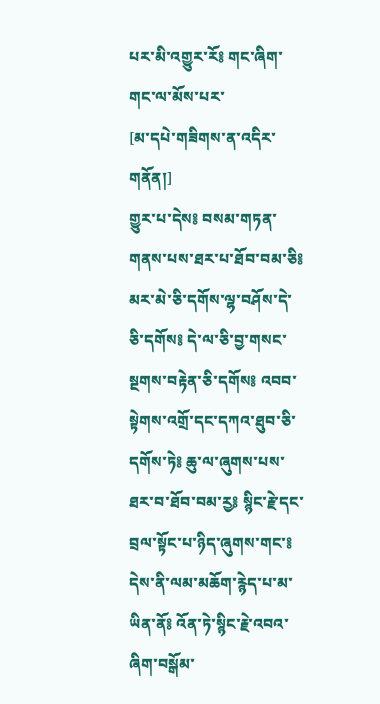པར་མི་འགྱུར་རོ༔ གང་ཞིག་གང་ལ་མོས་པར་
[མ་དཔེ་གཟིགས་ན་འདིར་གནོན།]
གྱུར་པ་དེས༔ བསམ་གཏན་གནས་པས་ཐར་པ་ཐོབ་བམ་ཅི༔ མར་མེ་ཅི་དགོས་ལྷ་བཤོས་དེ་ཅི་དགོས༔ དེ་ལ་ཅི་བྱ་གསང་སྔགས་བརྟེན་ཅི་དགོས༔ འབབ་སྟེགས་འགྲོ་དང་དཀའ་ཐུབ་ཅི་དགོས་ཏེ༔ ཆུ་ལ་ཞུགས་པས་ཐར་བ་ཐོབ་བམ་རྱ༔ སྙིང་རྗེ་དང་བྲལ་སྟོང་པ་ཉིད་ཞུགས་གང་༔ དེས་ནི་ལམ་མཆོག་རྙེད་པ་མ་ཡིན་ནོ༔ འོན་ཏེ་སྙིང་རྗེ་འབའ་ཞིག་བསྒོམ་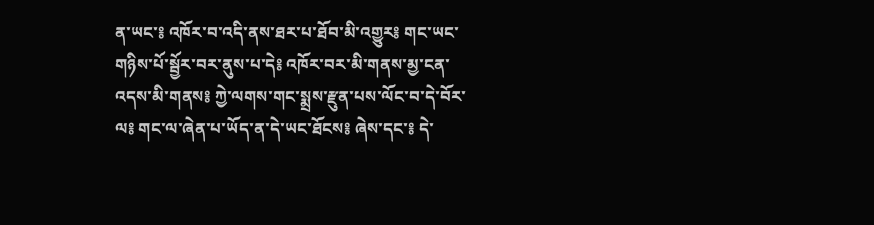ན་ཡང་༔ འཁོར་བ་འདི་ནས་ཐར་པ་ཐོབ་མི་འགྱུར༔ གང་ཡང་གཉིས་པོ་སྦྱོར་བར་ནུས་པ་དེ༔ འཁོར་བར་མི་གནས་མྱ་ངན་འདས་མི་གནས༔ ཀྱེ་ལགས་གང་སྨྲས་རྫུན་པས་ལོང་བ་དེ་བོར་ལ༔ གང་ལ་ཞེན་པ་ཡོད་ན་དེ་ཡང་ཐོངས༔ ཞེས་དང་༔ དེ་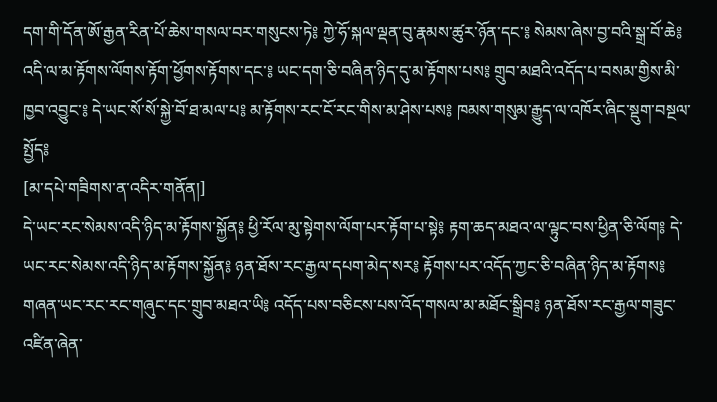དག་གི་དོན་ཨོ་རྒྱན་རིན་པོ་ཆེས་གསལ་བར་གསུངས་ཏེ༔ ཀྱེ་ཧོ་སྐལ་ལྡན་བུ་རྣམས་ཚུར་ཉོན་དང་༔ སེམས་ཞེས་བྱ་བའི་སྒྲ་བོ་ཆེ༔ འདི་ལ་མ་རྟོགས་ལོགས་རྟོག་ཕྱོགས་རྟོགས་དང་༔ ཡང་དག་ཅི་བཞིན་ཉིད་དུ་མ་རྟོགས་པས༔ གྲུབ་མཐའི་འདོད་པ་བསམ་གྱིས་མི་ཁྱབ་འབྱུང་༔ དེ་ཡང་སོ་སོ་སྐྱེ་བོ་ཐ་མལ་པ༔ མ་རྟོགས་རང་ངོ་རང་གིས་མ་ཤེས་པས༔ ཁམས་གསུམ་རྒྱུད་ལ་འཁོར་ཞིང་སྡུག་བསྔལ་སྤྱོད༔
[མ་དཔེ་གཟིགས་ན་འདིར་གནོན།]
དེ་ཡང་རང་སེམས་འདི་ཉིད་མ་རྟོགས་སྐྱོན༔ ཕྱི་རོལ་མུ་སྟེགས་ལོག་པར་རྟོག་པ་སྟེ༔ རྟག་ཆད་མཐའ་ལ་ལྟུང་བས་ཕྱིན་ཅི་ལོག༔ དེ་ཡང་རང་སེམས་འདི་ཉིད་མ་རྟོགས་སྐྱོན༔ ཉན་ཐོས་རང་རྒྱལ་དཔག་མེད་སར༔ རྟོགས་པར་འདོད་ཀྱང་ཅི་བཞིན་ཉིད་མ་རྟོགས༔ གཞན་ཡང་རང་རང་གཞུང་དང་གྲུབ་མཐའ་ཡི༔ འདོད་པས་བཅིངས་པས་འོད་གསལ་མ་མཐོང་སྒྲིབ༔ ཉན་ཐོས་རང་རྒྱལ་གཟུང་འཛིན་ཞེན་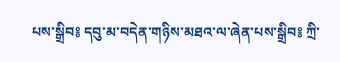པས་སྒྲིབ༔ དབུ་མ་བདེན་གཉིས་མཐའ་ལ་ཞེན་པས་སྒྲིབ༔ ཀྲི་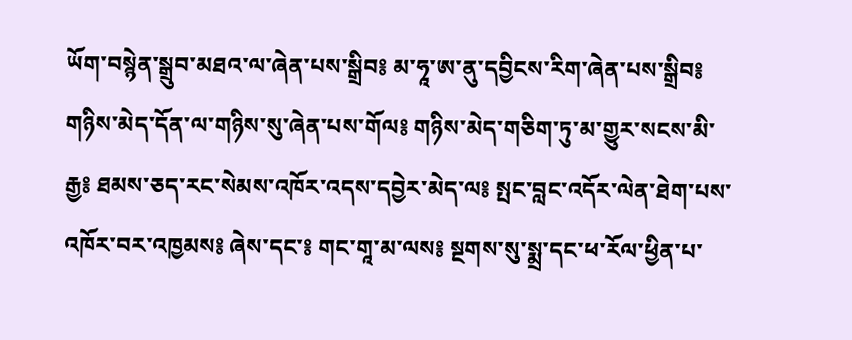ཡོག་བསྙེན་སྒྲུབ་མཐའ་ལ་ཞེན་པས་སྒྲིབ༔ མ་ཧཱ་ཨ་ནུ་དབྱིངས་རིག་ཞེན་པས་སྒྲིབ༔ གཉིས་མེད་དོན་ལ་གཉིས་སུ་ཞེན་པས་གོལ༔ གཉིས་མེད་གཅིག་ཏུ་མ་གྱུར་སངས་མི་རྒྱ༔ ཐམས་ཅད་རང་སེམས་འཁོར་འདས་དབྱེར་མེད་ལ༔ སྤང་བླང་འདོར་ལེན་ཐེག་པས་འཁོར་བར་འཁྱམས༔ ཞེས་དང་༔ གང་གཱ་མ་ལས༔ སྔགས་སུ་སྨྲ་དང་ཕ་རོལ་ཕྱིན་པ་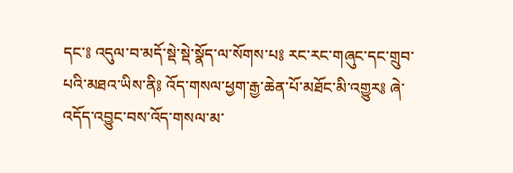དང་༔ འདུལ་བ་མདོ་སྡེ་སྡེ་སྣོད་ལ་སོགས་པ༔ རང་རང་གཞུང་དང་གྲུབ་པའི་མཐའ་ཡིས་ནི༔ འོད་གསལ་ཕྱག་རྒྱ་ཆེན་པོ་མཐོང་མི་འགྱུར༔ ཞེ་འདོད་འབྱུང་བས་འོད་གསལ་མ་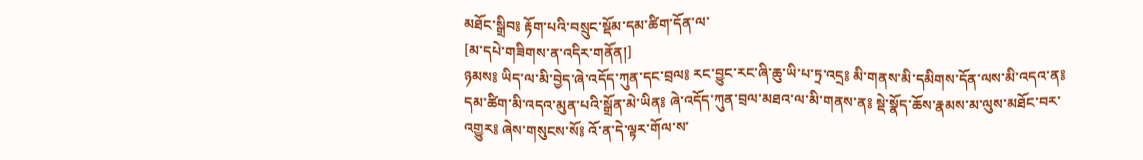མཐོང་སྒྲིབ༔ རྟོག་པའི་བསྲུང་སྡོམ་དམ་ཚིག་དོན་ལ་
[མ་དཔེ་གཟིགས་ན་འདིར་གནོན།]
ཉམས༔ ཡིད་ལ་མི་བྱེད་ཞེ་འདོད་ཀུན་དང་བྲལ༔ རང་བྱུང་རང་ཞི་ཆུ་ཡི་པ་ཏྲ་འདྲ༔ མི་གནས་མི་དམིགས་དོན་ལས་མི་འདའ་ན༔ དམ་ཚིག་མི་འདའ་མུན་པའི་སྒྲོན་མེ་ཡིན༔ ཞེ་འདོད་ཀུན་བྲལ་མཐའ་ལ་མི་གནས་ན༔ སྡེ་སྣོད་ཆོས་རྣམས་མ་ལུས་མཐོང་བར་འགྱུར༔ ཞེས་གསུངས་སོ༔ འོ་ན་དེ་ལྟར་གོལ་ས་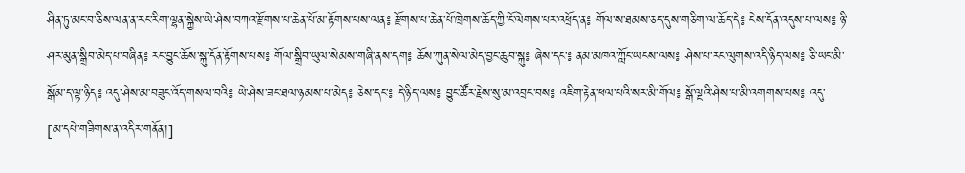ཤིན་ཏུ་མང་བ་ཅིས་ལན་ན་རང་རིག་ལྷན་སྐྱེས་ཡེ་ཤེས་བཀའ་རྫོགས་པ་ཆེན་པོ་མ་རྟོགས་པས་ལན༔ རྫོགས་པ་ཆེན་པོ་ཁྲེགས་ཆོད་ཀྱི་ངོ་ལེགས་པར་འཕྲོད་ན༔ གོལ་ས་ཐམས་ཅད་དུས་གཅིག་ལ་ཆོད་དེ༔ ངེས་དོན་འདུས་པ་ལས༔ ཉི་ཤར་མུན་སྒྲིབ་མེད་པ་བཞིན༔ རང་བྱུང་ཆོས་སྐུ་དོན་རྟོགས་པས༔ གོལ་སྒྲིབ་ཡུལ་སེམས་གཞི་ནས་དག༔ ཆོས་ཀུན་སེལ་མེད་བྱང་ཆུབ་སྐུ༔ ཞེས་དང་༔ ནམ་མཁའ་ཀློང་ཡངས་ལས༔ ཤེས་པ་རང་ལུགས་འདི་ཉིད་ལས༔ ཅི་ཡང་མི་སྒོམ་ད་ལྟ་ཉིད༔ འདུ་ཤེས་མ་བཟུང་འོད་གསལ་བའི༔ ཡེ་ཤེས་ཟང་ཐལ་ཉམས་པ་མེད༔ ཅེས་དང་༔ དེ་ཉིད་ལས༔ བྱུང་ཚོར་རྗེས་སུ་མ་འབྲང་བས༔ འཇིག་རྟེན་ཕལ་པའི་སར་མི་གོལ༔ སྒོ་ལྔའི་ཤེས་པ་མི་འགགས་པས༔ འདུ་
[མ་དཔེ་གཟིགས་ན་འདིར་གནོན།]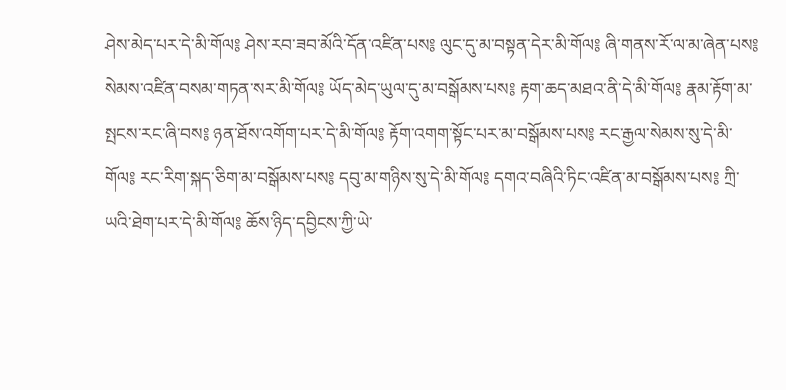ཤེས་མེད་པར་དེ་མི་གོལ༔ ཤེས་རབ་ཟབ་མོའི་དོན་འཛིན་པས༔ ལུང་དུ་མ་བསྟན་དེར་མི་གོལ༔ ཞི་གནས་རོ་ལ་མ་ཞེན་པས༔ སེམས་འཛིན་བསམ་གཏན་སར་མི་གོལ༔ ཡོད་མེད་ཡུལ་དུ་མ་བསྒོམས་པས༔ རྟག་ཆད་མཐའ་ནི་དེ་མི་གོལ༔ རྣམ་རྟོག་མ་སྤངས་རང་ཞི་བས༔ ཉན་ཐོས་འགོག་པར་དེ་མི་གོལ༔ རྟོག་འགག་སྟོང་པར་མ་བསྒོམས་པས༔ རང་རྒྱལ་སེམས་སུ་དེ་མི་གོལ༔ རང་རིག་སྐད་ཅིག་མ་བསྒོམས་པས༔ དབུ་མ་གཉིས་སུ་དེ་མི་གོལ༔ དགའ་བཞིའི་ཏིང་འཛིན་མ་བསྒོམས་པས༔ ཀྲི་ཡའི་ཐེག་པར་དེ་མི་གོལ༔ ཆོས་ཉིད་དབྱིངས་ཀྱི་ཡེ་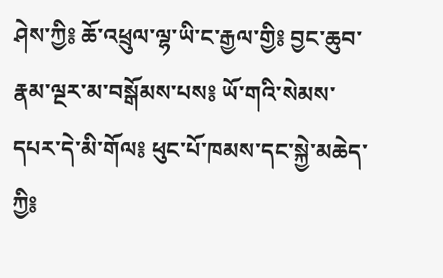ཤེས་ཀྱི༔ ཆོ་འཕྲུལ་ལྷ་ཡི་ང་རྒྱལ་གྱི༔ བྱང་ཆུབ་རྣམ་ལྔར་མ་བསྒོམས་པས༔ ཡོ་གའི་སེམས་དཔར་དེ་མི་གོལ༔ ཕུང་པོ་ཁམས་དང་སྐྱེ་མཆེད་ཀྱི༔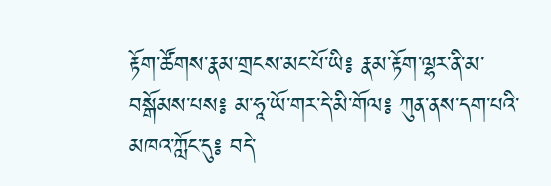རྟོག་ཚོགས་རྣམ་གྲངས་མང་པོ་ཡི༔ རྣམ་རྟོག་ལྷར་ནི་མ་བསྒོམས་པས༔ མ་ཧཱ་ཡོ་གར་དེ་མི་གོལ༔ ཀུན་ནས་དག་པའི་མཁའ་ཀློང་དུ༔ བདེ་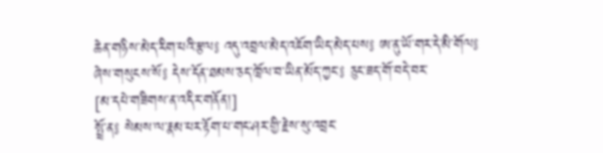ཆེན་གཉིས་མེད་རིག་པའི་རྩལ༔ འདུ་འབྲལ་མེད་འཇོག་ཡིད་མེད་པས༔ ཨ་ནུ་ཡོ་གར་དེ་མི་གོལ༔ ཞེས་གསུངས་སོ༔ དེས་དོན་ཐམས་ཅད་ཁྲོལ་བ་ཡིན་མོད་ཀྱང་༔ ཅུང་ཟད་གོ་བདེ་བར་
[མ་དཔེ་གཟིགས་ན་འདིར་གནོན།]
སྤྲོ་ན༔ སེམས་ལ་རྣམ་པར་རྟོག་པ་གང་ཤར་གྱི་རྗེས་སུ་འབྲང་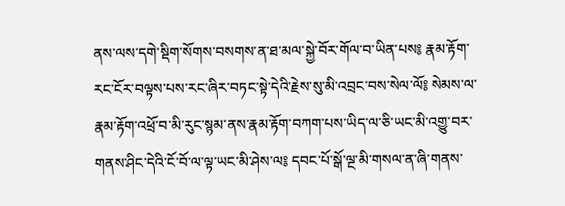ནས་ལས་དགེ་སྡིག་སོགས་བསགས་ན་ཐ་མལ་སྐྱེ་བོར་གོལ་བ་ཡིན་པས༔ རྣམ་རྟོག་རང་ངོར་བལྟས་པས་རང་ཞིར་བཏང་སྟེ་དེའི་རྗེས་སུ་མི་འབྲང་བས་སེལ་ལོ༔ སེམས་ལ་རྣམ་རྟོག་འཕྲོ་བ་མི་རུང་སྙམ་ནས་རྣམ་རྟོག་བཀག་པས་ཡིད་ལ་ཅི་ཡང་མི་འགྱུ་བར་གནས་ཤིང་དེའི་ངོ་བོ་ལ་ལྟ་ཡང་མི་ཤེས་ལ༔ དབང་པོ་སྒོ་ལྔ་མི་གསལ་ན་ཞི་གནས་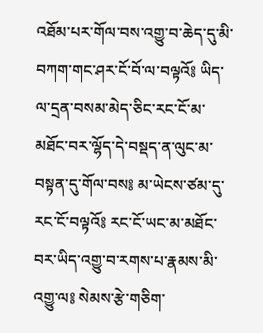འཐོམ་པར་གོལ་བས་འགྱུ་བ་ཆེད་དུ་མི་བཀག་གང་ཤར་ངོ་བོ་ལ་བལྟའོ༔ ཡིད་ལ་དྲན་བསམ་མེད་ཅིང་རང་ངོ་མ་མཐོང་བར་ལྷོད་དེ་བསྡད་ན་ལུང་མ་བསྟན་དུ་གོལ་བས༔ མ་ཡེངས་ཙམ་དུ་རང་ངོ་བལྟའོ༔ རང་ངོ་ཡང་མ་མཐོང་བར་ཡིད་འགྱུ་བ་རགས་པ་རྣམས་མི་འགྱུ་ལ༔ སེམས་རྩེ་གཅིག་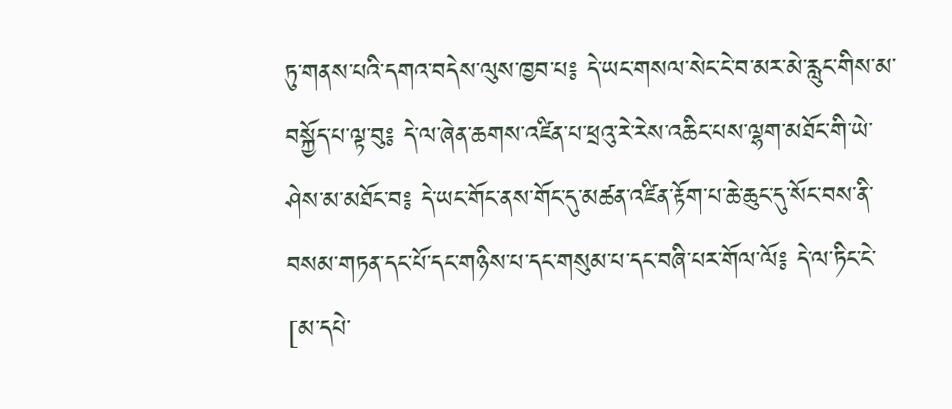ཏུ་གནས་པའི་དགའ་བདེས་ལུས་ཁྱབ་པ༔ དེ་ཡང་གསལ་སེང་ངེ་བ་མར་མེ་རླུང་གིས་མ་བསྐྱོད་པ་ལྟ་བུ༔ དེ་ལ་ཞེན་ཆགས་འཛིན་པ་ཕྲའུ་རེ་རེས་འཆིང་པས་ལྷག་མཐོང་གི་ཡེ་ཤེས་མ་མཐོང་བ༔ དེ་ཡང་གོང་ནས་གོང་དུ་མཚན་འཛིན་རྟོག་པ་ཆེ་ཆུང་དུ་སོང་བས་ནི་བསམ་གཏན་དང་པོ་དང་གཉིས་པ་དང་གསུམ་པ་དང་བཞི་པར་གོལ་ལོ༔ དེ་ལ་ཏིང་ངེ་
[མ་དཔེ་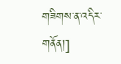གཟིགས་ན་འདིར་གནོན།]